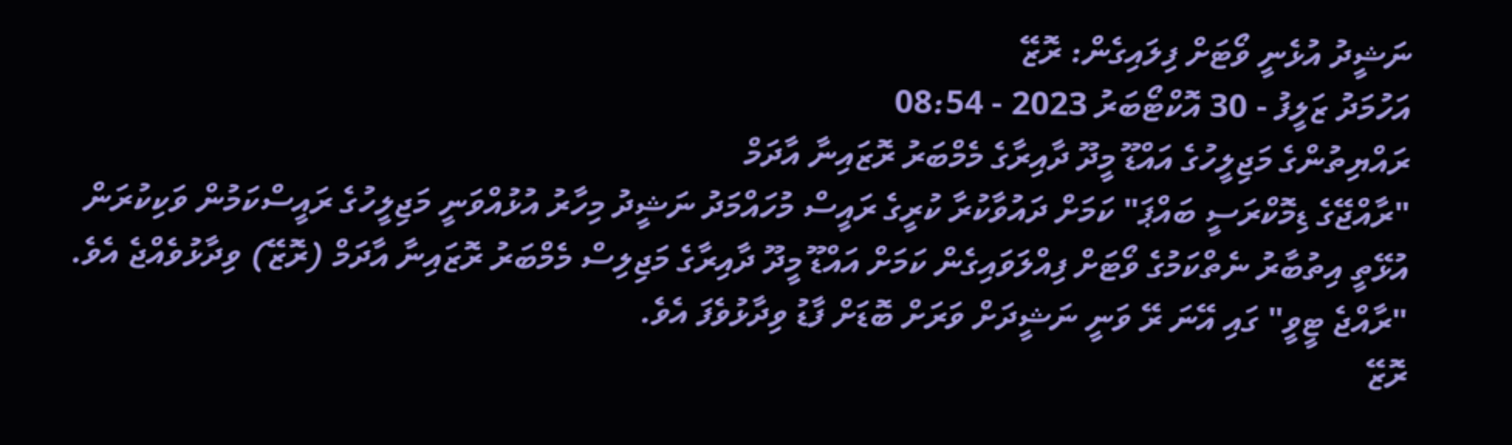ނަޝީދު އުޅެނީ ވޯޓަށް ފިލައިގެން: ރޮޒޭ
އަހުމަދު ޒަލީފު - 30 އޮކްޓޯބަރު 2023 - 08:54
ރައްޔިތުންގެ މަޖިލީހުގެ އައްޑޫ މީދޫ ދާއިރާގެ މެމްބަރު ރޮޒައިނާ އާދަމް
"ރާއްޖޭގެ ޑިމޮކްރަސީ ބައްޕަ" ކަމަށް ދައުވާކުރާ ކުރީގެ ރައީސް މުހައްމަދު ނަޝީދު މިހާރު އުޅުއްވަނީ މަޖިލީހުގެ ރައީސްކަމުން ވަކިކުރަން އުޅޭތީ އިތުބާރު ނެތްކަމުގެ ވޯޓަށް ފިއްލަވައިގެން ކަމަށް އައްޑޫ މީދޫ ދާއިރާގެ މަޖިލިސް މެމްބަރު ރޮޒައިނާ އާދަމް (ރޮޒޭ) ވިދާޅުވެއްޖެ އެވެ.
"ރާއްޖެ ޓީވީ" ގައި އޭނަ ރޭ ވަނީ ނަޝީދަށް ވަރަށް ބޮޑަށް ފާޑު ވިދާޅުވެފަ އެވެ.
ރޮޒޭ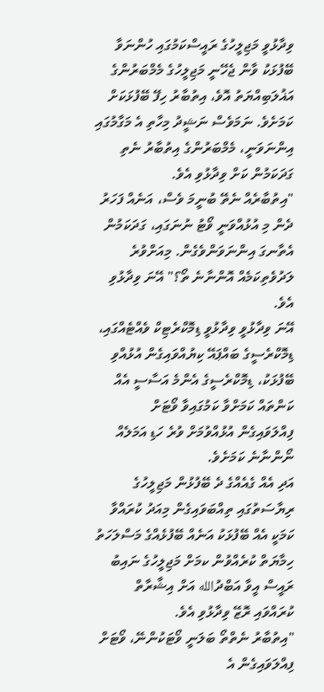ވިދާޅުވީ މަޖިލީހުގެ ރައީސްކަމުގައި ހުންނަވާ ބޭފުޅަކު ވާން ޖެހޭނީ މަޖިލީހުގެ މެމްބަރުންގެ އަޣުލަބިއްޔަތު އޮވެ، އިތުބާރު ހިފޭ ބޭފުޅަކަށް ކަމަށެވެ. ނަމަވެސް ނަޝީދު މިހާތި އެ މަގާމުގައި އިންނަވަނީ، މެމްބަރުންގެ އިތުބާރު ނެތި ގަދަކަމުން ކަށް ވިދާޅުވި އެވެ.
"އިތުބާރެއް ނެތޭ ބުނީމަ ވެސް، އަނެއް ފަހަރު ދެން މި އުޅުއްވަނީ ވޯޓު ނުނަގައި، ގަދަކަމުން އެތާނގަ އިންނަވަންވެގެން. މިއަށްވުރެ ލަދުވެތިކަމެއް އޮންނާނެ ތޯ؟" އޭނަ ވިދާޅުވި އެވެ.
އޭނަ ވިދާޅުވީ ވިދާޅުވީ ޑިމޮކްރެޓިކް ވެއްޓެއްގައި، ޑިމޮކްރެސީގެ ބައްޕައޭ ކިޔުއްވައިގެން އުޅުއްވި ބޭފުޅަކު، ޑިމޮކްރެސީގެ އެންމެ އަސާސީ އެއް ކަންތައް ކަމަށްވާ ކަމުގައިވާ ވޯޓަށް ފިއްލަވައިގެން އުޅުއްވުމަށް ވުރެ ހަޑި އަމަލެއް ނޯންނާނެ ކަމަށެވެ.
އަދި އެއް ގެއެއްގެ ދެ ބޭފުޅުން މަޖިލީހުގެ ރިޔާސަތުގައި ތިއްބަވައިގެން މިއަދު ކުރައްވާ ކަމަކީ އެއް ބޭފުޅަކު އަނެއް ބޭފުޅެއްގެ މަސްލަހަތު ހިމާޔަތް ކުރެއްވުން ކމަށް މަޖިލީހުގެ ނައިބު ރައީސް އީވާ އަބްދުالله އަށް އިޝާރާތް ކުރައްވައި ރޮޒޭ ވިދާޅުވި އެވެ.
"އިތުބާރު ނެތްތޯ ބަލަނީ ވޯޓަކުންނޭ، ވޯޓަށް ފިއްލަވައިގެން އެ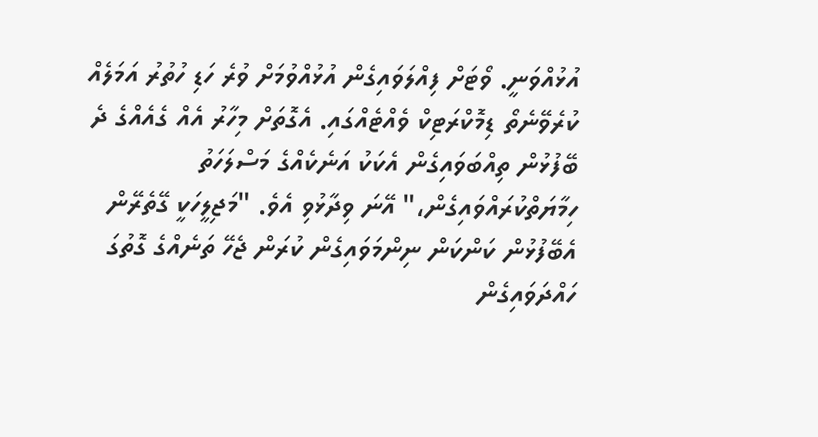އުޅުއްވަނީ. ވޯޓަށް ފިއްލަވައިގެން އުޅުއްވުމަށް ވުރެ ހަޑި ހުތުރު އަމަލެއް ކުރެވޭނެތޯ ޑިމޮކްރަޓިކް ވެއްޓެއްގައި. އެގޮތަށް މިހާރު އެއް ގެއެއްގެ ދެ ބޭފުޅުން ތިއްބަވައިގެން އެކަކު އަނެކެއްގެ މަސްލަހަތު ހިމާޔަތްކުރައްވައިގެން،" އޭނަ ވިދާޅުވި އެވެ. "މަޖިލީހަކީ ގޭތެރޭން އެބޭފުޅުން ކަންކަން ނިންމަވައިގެން ކުރަން ޖެހޭ ތަނެއްގެ ގޮތުގަ ހައްދަވައިގެން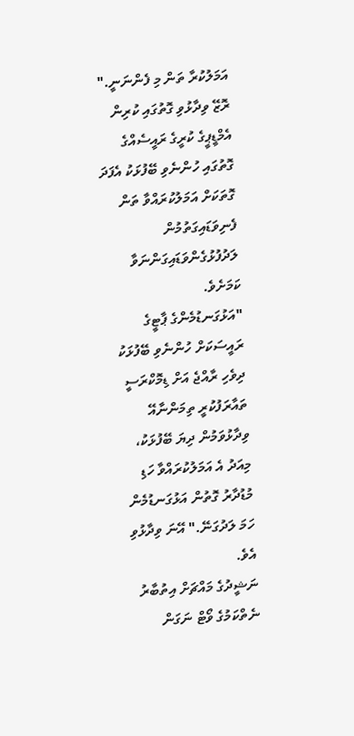އަމަލުކުރާ ތަން މި ފެންނަނީ."
ރޮޒޭ ވިދާޅުވި ގޮތުގައި ކުރިން އެމްޑީޕީގެ ކުރީގެ ރައީސެއްގެ ގޮތުގައި ހުންނެވި ބޭފުޅަކު އެފަދަ ގޮތަކަށް އަމަލުކުރައްވާ ތަން ފެނިވަޑައިގަތުމުން ލަދުފުޅުގެންވަޑައިގަންނަވާ ކަމަށެވެ.
"އަޅުގަނޑުމެންގެ ޕާޓީގެ ރައީސަކަށް ހުންނެވި ބޭފުޅަކު ދިވެހި ރާއްޖެ އަށް ޑިމޮކްރަސީ ތައާރަފުކުރީ ތިމަންނާއޭ ވިދާޅުވަމުން ދިޔަ ބޭފުޅަކު، މިއަދު އެ އަމަލުކުރައްވާ ހަޑި މުޑުދާރު ގޮތުން އަޅުގަނޑުމެން ހަމަ ލަދުގަނޭ." އޭނަ ވިދާޅުވި އެވެ.
ނަޝީދުގެ މައްޗަށް އިތުބާރު ނެތްކަމުގެ ވޯޓް ނަގަން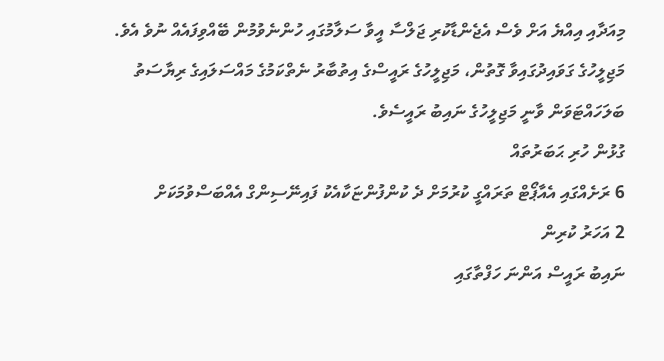މިއަދާއި އިއްޔެ އަށް ވެސް އެޖެންޑާކުރި ޖަލްސާ އީވާ ސަލާމުގައި ހުންނެވުމުން ބޭއްވިފައެއް ނުވެ އެވެ. މަޖިލީހުގެ ގަވައިދުގައިވާ ގޮތުން، މަޖިލީހުގެ ރައީސްގެ އިތުބާރު ނެތްކަމުގެ މައްސަލައިގެ ރިޔާސަތު ބަލަހައްޓަވަން ވާނީ މަޖިލީހުގެ ނައިބު ރައީސެވެ.
ގުޅުން ހުރި ޙަބަރުތައް
6 ރަށެއްގައި އެއާޕޯޓް ތަރައްގީ ކުރުމަށް ދެ ކުންފުންޏަކާއެކު ފައިނޭސިންގް އެއްބަސްވުމަކަށް
2 އަހަރު ކުރިން
ނައިބު ރައީސް އަންނަ ހަފްތާގައި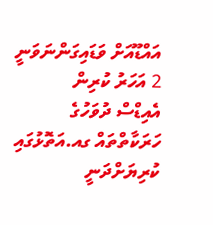އައްޑޫއަށް ވަޑައިގަންނަވަނީ
2 އަހަރު ކުރިން
އެއިޑްސް ދުވަހުގެ ހަރަކާތްތައް ގއ.އަތޮޅުގައި ކުރިޔަށްދަނީ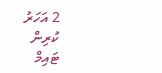2 އަހަރު ކުރިން
ޓައިމް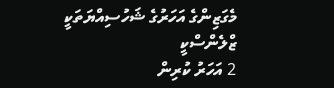މެގަޒިންގެ އަހަރުގެ ޝަހުސިއްޔަތަކީ ޒްލެންސްކީ
2 އަހަރު ކުރިން